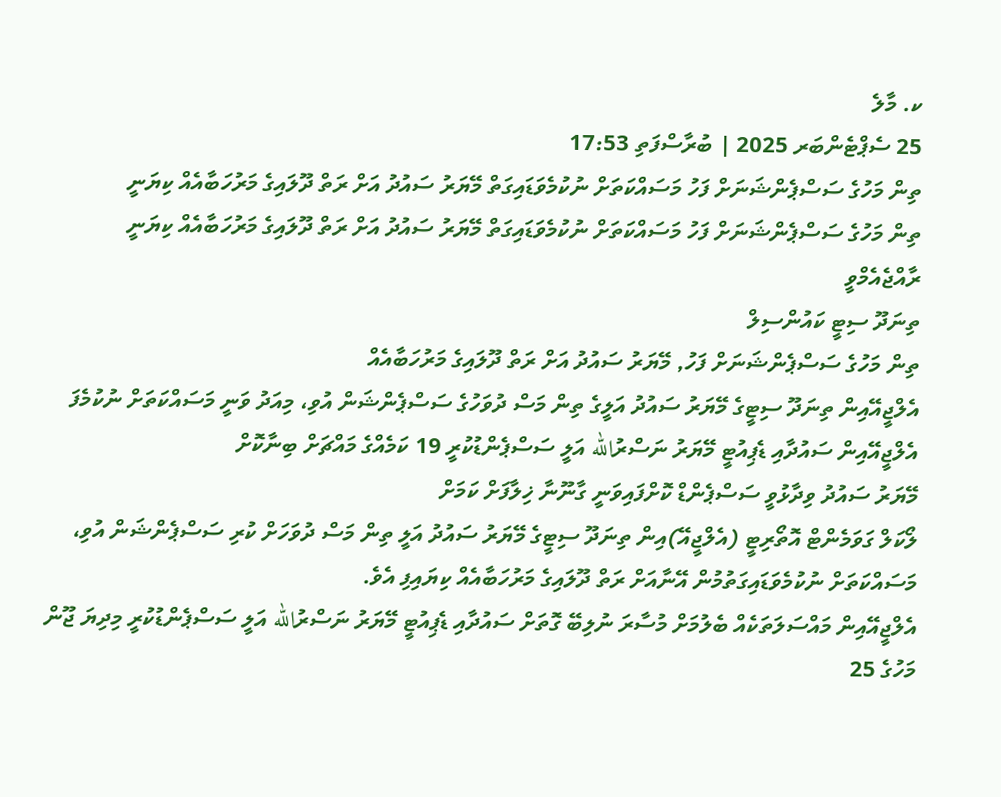ކ. މާލެ
25 ސެޕްޓެންބަރ 2025 | ބުރާސްފަތި 17:53
ތިން މަހުގެ ސަސްޕެންޝަނަށް ފަހު މަސައްކަތަށް ނުކުމެވަޑައިގަތް މޭޔަރު ސައުދު އަށް ރަތް ދޫލައިގެ މަރުހަބާއެއް ކިޔަނީ
ތިން މަހުގެ ސަސްޕެންޝަނަށް ފަހު މަސައްކަތަށް ނުކުމެވަޑައިގަތް މޭޔަރު ސައުދު އަށް ރަތް ދޫލައިގެ މަރުހަބާއެއް ކިޔަނީ
ރާއްޖެއެމްވީ
ތިނަދޫ ސިޓީ ކައުންސިލް
ތިން މަހުގެ ސަސްޕެންޝަނަށް ފަހު, މޭޔަރު ސައުދު އަށް ރަތް ދޫލައިގެ މަރުހަބާއެއް
އެލްޖީއޭއިން ތިނަދޫ ސިޓީގެ މޭޔަރު ސައުދު އަލީގެ ތިން މަސް ދުވަހުގެ ސަސްޕެންޝަން އުވި، މިއަދު ވަނީ މަސައްކަތަށް ނުކުމެފަ
އެލްޖީއޭއިން ސައުދާއި ޑެޕިއުޓީ މޭޔަރު ނަސްރުالله އަލީ ސަސްޕެންޑުކުރީ 19 ކަމެއްގެ މައްޗަށް ބިނާކޮށް
މޭޔަރު ސައުދު ވިދާޅުވީ ސަސްޕެންޑް ކޮށްފައިވަނީ ގާނޫނާ ޚިލާފަށް ކަމަށް
ލޯކަލް ގަވަމެންޓް އޮތޯރިޓީ (އެލްޖީއޭ)އިން ތިނަދޫ ސިޓީގެ މޭޔަރު ސައުދު އަލީ ތިން މަސް ދުވަހަށް ކުރި ސަސްޕެންޝަން އުވި، މަސައްކަތަށް ނުކުމެވަޑައިގަތުމުން އޭނާއަށް ރަތް ދޫލައިގެ މަރުހަބާއެއް ކިޔައިފި އެވެ.
އެލްޖީއޭއިން މައްސަލަތަކެއް ބެލުމަށް މުސާރަ ނުލިބޭ ގޮތަށް ސައުދާއި ޑެޕިއުޓީ މޭޔަރު ނަސްރުالله އަލީ ސަސްޕެންޑުކުރީ މިދިޔަ ޖޫން މަހުގެ 25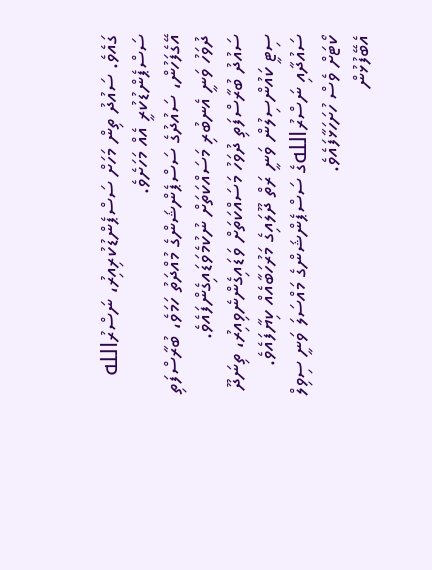ގައެވެ. ސައުދު ތިން މަހަށް ސަސްޕެންޑުކުރިއިރު، ނަސްރުالله ސަސްޕެންޑުކުރީ އެއް މަހަށެވެ.
އޭގެފަހުން، ސައުދުގެ ސަސްޕެންޝަންގެ މުއްދަތު ހަމަވެ، ބުރާސްފަތި ދުވަހު ވަނީ އެނބުރި މަސައްކަތަށް ނުކުމެވަޑައިގެންފައެވެ.
ސައުދު ބުރާސްފަތި ދުވަހު މަސައްކަތަށް ވަޑައިގެންނެވިއިރު، ތިނަދޫ ސިޓީ ކައުންސިލުން ވަނީ ރަތް ދޫލައިގެ މަރުހަބާއެއް ކިޔާފައެވެ. ސައުދާއި ނަސްރުاللهގެ ސަސްޕެންޝަންގެ މައްސަލަ ވަނީ ސިވިލް ކޯޓަށް ވެސް ހުށަހަޅާފައެވެ.
އެބޭފުޅުން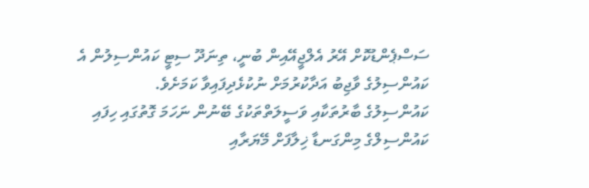ސަސްޕެންޑުކޮށް އޭރު އެލްޖީއޭއިން ބުނީ، ތިނަދޫ ސިޓީ ކައުންސިލުން އެ ކައުންސިލުގެ ވާޖިބު އަދާކުރުމަށް ނުކުޅެދިފައިވާ ކަމަށެވެ.
ކައުންސިލުގެ ބާރުތަކާއި ވަސީލަތްތަކުގެ ބޭނުން ނަހަމަ ގޮތުގައި ހިފައި ކައުންސިލްގެ މިންގަނޑާ ޚިލާފަށް މޭޔަރާއި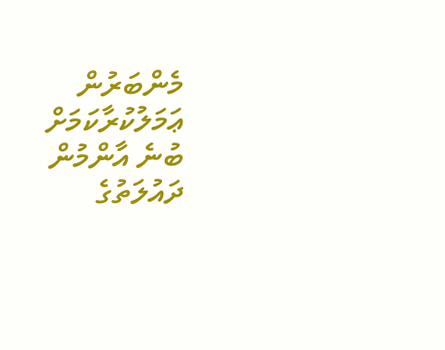މެންބަރުން ޢަމަލުކުރާކަމަށް ބުނެ އާންމުން ދައުލަތުގެ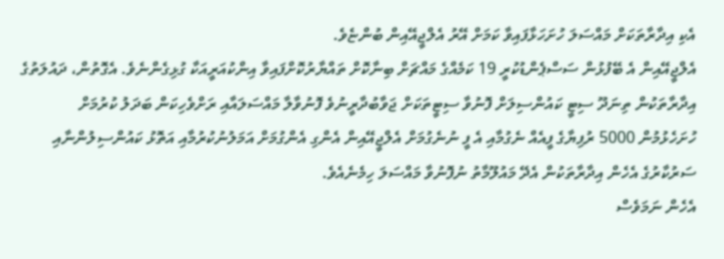އެކި އިދާރާތަކަށް މައްސަލަ ހުށަހަޅާފައިވާ ކަމަށް އޭރު އެލްޖީއޭއިން ބުންޏެވެ.
އެލްޖީއޭއިން އެ ބޭފުޅުން ސަސްޕެންޑުކުރީ 19 ކަމެއްގެ މައްޗަށް ބިނާކޮށް ތައްޔާރުކޮށްފައިވާ އިންކުއަރީއަކާ ގުޅިގެންނެވެ. އެގޮތުން، ދައުލަތުގެ އިދާރާތަކުން ތިނަދޫ ސިޓީ ކައުންސިލަށް ފޮނުވާ ސިޓީތަކަށް ޖަވާބުދާރީނުވެ ފޮނުވާލާ މައްސަލައާއި ރަށްވެހިކަން ބަދަލު ކުރުމަށް ހުށަހެޅުމުން 5000 ރުފިޔާގެ ފީއެއް ނެގުމާއި އެ ފީ ނުނެގުމަށް އެލްޖީއޭއިން އެންގި އެންގުމަށް އަމަލުނުކުރުމާއި އަތޮޅު ކައުންސިލުންނާއި ސަރުކާރުގެ އެހެން އިދާރާތަކުން އެދޭ މައުލޫމާތު ނުފޮނުވާ މައްސަލަ ހިމެނެއެވެ.
އެހެން ނަމަވެސް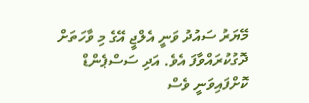މޭޔަރު ސައުދު ވަނީ އެލްޖީ އޭގެ މި ވާހަތަށް ދޮގުކުރައްވާފަ އެވެ. އަދި ސަސްޕެންޑް ކޮށްފައިވަނީ ވެސް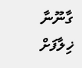ގާނޫނާ ޚިލާފަށް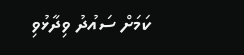ކަމަށް ސައުދު ވިދާޅުވި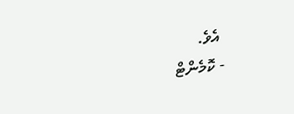އެވެ.
- ކޮމެންޓް